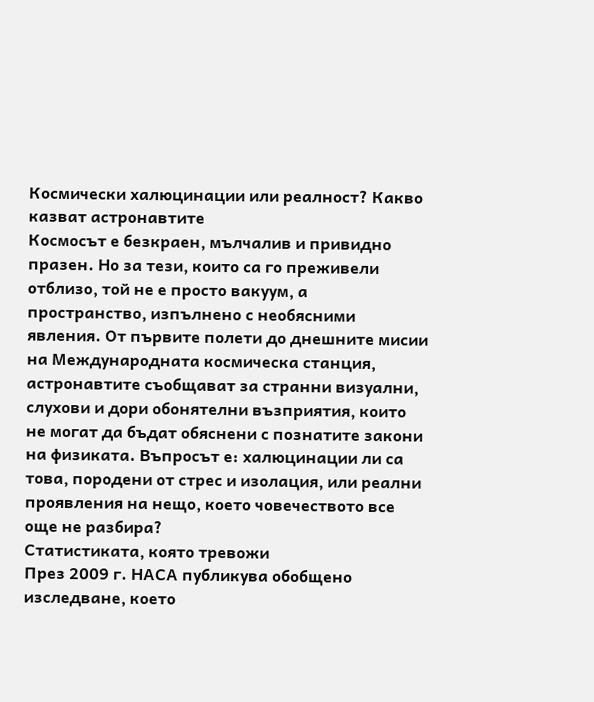Космически халюцинации или реалност? Какво казват астронавтите
Космосът е безкраен, мълчалив и привидно празен. Но за тези, които са го преживели отблизо, той не е просто вакуум, а пространство, изпълнено с необясними явления. От първите полети до днешните мисии на Международната космическа станция, астронавтите съобщават за странни визуални, слухови и дори обонятелни възприятия, които не могат да бъдат обяснени с познатите закони на физиката. Въпросът е: халюцинации ли са това, породени от стрес и изолация, или реални проявления на нещо, което човечеството все още не разбира?
Статистиката, която тревожи
През 2009 г. НАСА публикува обобщено изследване, което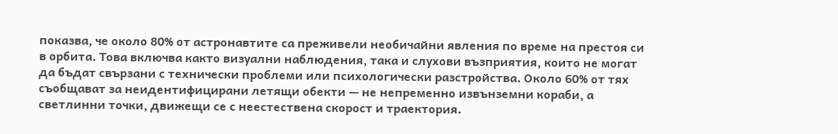показва, че около 80% от астронавтите са преживели необичайни явления по време на престоя си в орбита. Това включва както визуални наблюдения, така и слухови възприятия, които не могат да бъдат свързани с технически проблеми или психологически разстройства. Около 60% от тях съобщават за неидентифицирани летящи обекти — не непременно извънземни кораби, а светлинни точки, движещи се с неестествена скорост и траектория.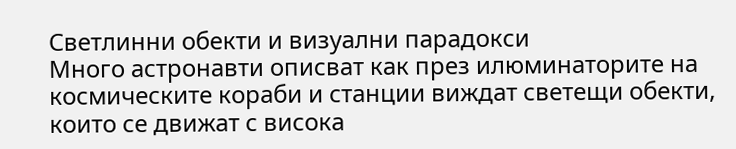Светлинни обекти и визуални парадокси
Много астронавти описват как през илюминаторите на космическите кораби и станции виждат светещи обекти, които се движат с висока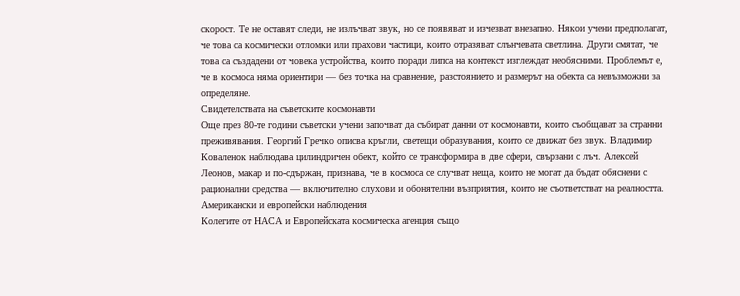скорост. Те не оставят следи, не излъчват звук, но се появяват и изчезват внезапно. Някои учени предполагат, че това са космически отломки или прахови частици, които отразяват слънчевата светлина. Други смятат, че това са създадени от човека устройства, които поради липса на контекст изглеждат необясними. Проблемът е, че в космоса няма ориентири — без точка на сравнение, разстоянието и размерът на обекта са невъзможни за определяне.
Свидетелствата на съветските космонавти
Още през 80-те години съветски учени започват да събират данни от космонавти, които съобщават за странни преживявания. Георгий Гречко описва кръгли, светещи образувания, които се движат без звук. Владимир Коваленок наблюдава цилиндричен обект, който се трансформира в две сфери, свързани с лъч. Алексей Леонов, макар и по-сдържан, признава, че в космоса се случват неща, които не могат да бъдат обяснени с рационални средства — включително слухови и обонятелни възприятия, които не съответстват на реалността.
Американски и европейски наблюдения
Колегите от НАСА и Европейската космическа агенция също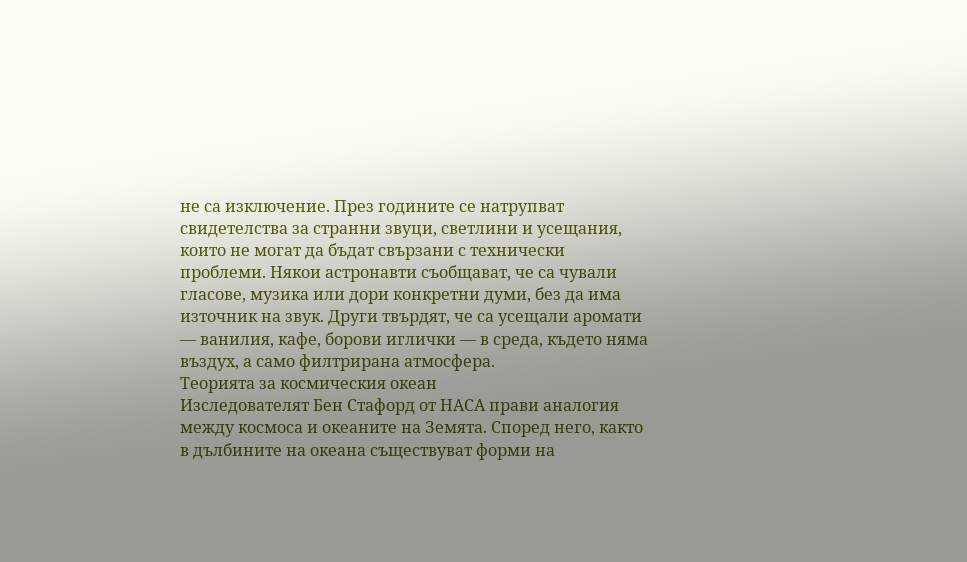не са изключение. През годините се натрупват свидетелства за странни звуци, светлини и усещания, които не могат да бъдат свързани с технически проблеми. Някои астронавти съобщават, че са чували гласове, музика или дори конкретни думи, без да има източник на звук. Други твърдят, че са усещали аромати — ванилия, кафе, борови иглички — в среда, където няма въздух, а само филтрирана атмосфера.
Теорията за космическия океан
Изследователят Бен Стафорд от НАСА прави аналогия между космоса и океаните на Земята. Според него, както в дълбините на океана съществуват форми на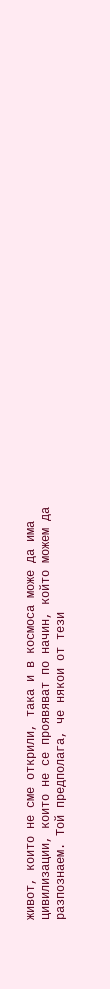живот, които не сме открили, така и в космоса може да има цивилизации, които не се проявяват по начин, който можем да разпознаем. Той предполага, че някои от тези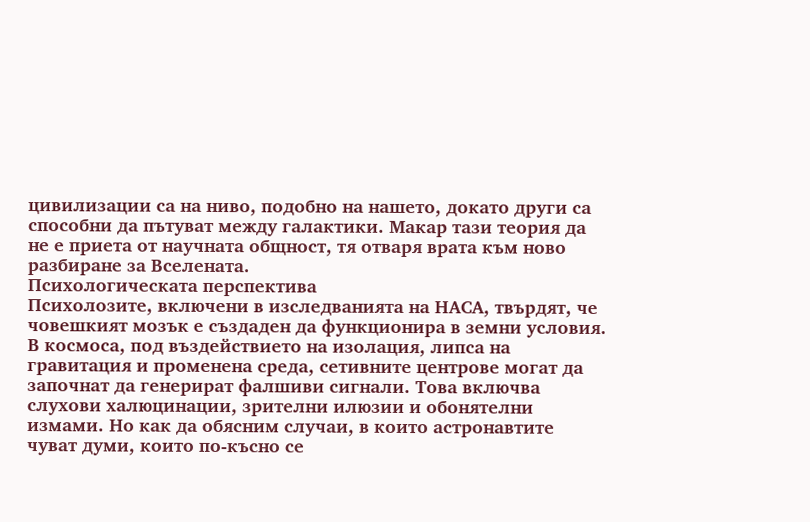цивилизации са на ниво, подобно на нашето, докато други са способни да пътуват между галактики. Макар тази теория да не е приета от научната общност, тя отваря врата към ново разбиране за Вселената.
Психологическата перспектива
Психолозите, включени в изследванията на НАСА, твърдят, че човешкият мозък е създаден да функционира в земни условия. В космоса, под въздействието на изолация, липса на гравитация и променена среда, сетивните центрове могат да започнат да генерират фалшиви сигнали. Това включва слухови халюцинации, зрителни илюзии и обонятелни измами. Но как да обясним случаи, в които астронавтите чуват думи, които по-късно се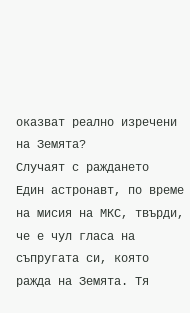оказват реално изречени на Земята?
Случаят с раждането
Един астронавт, по време на мисия на МКС, твърди, че е чул гласа на съпругата си, която ражда на Земята. Тя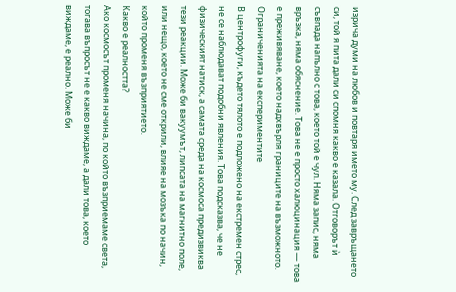изрича думи на любов и повтаря името му. След завръщането си, той я пита дали си спомня какво е казала. Отговорът ѝ съвпада напълно с това, което той е чул. Няма запис, няма връзка, няма обяснение. Това не е просто халюцинация — това е преживяване, което надхвърля границите на възможното.
Ограниченията на експериментите
В центрофуги, където тялото е подложено на екстремен стрес, не се наблюдават подобни явления. Това подсказва, че не физическият натиск, а самата среда на космоса предизвиква тези реакции. Може би вакуумът, липсата на магнитно поле, или нещо, което не сме открили, влияе на мозъка по начин, който променя възприятието.
Какво е реалността?
Ако космосът променя начина, по който възприемаме света, тогава въпросът не е какво виждаме, а дали това, което виждаме, е реално. Може би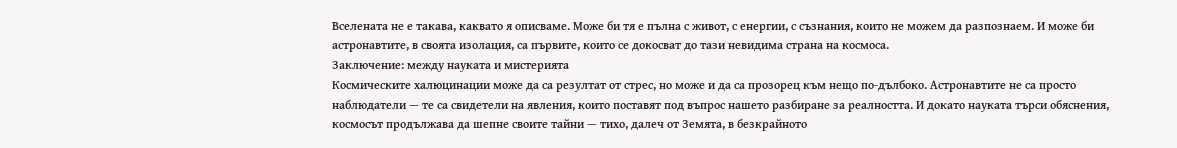Вселената не е такава, каквато я описваме. Може би тя е пълна с живот, с енергии, с съзнания, които не можем да разпознаем. И може би астронавтите, в своята изолация, са първите, които се докосват до тази невидима страна на космоса.
Заключение: между науката и мистерията
Космическите халюцинации може да са резултат от стрес, но може и да са прозорец към нещо по-дълбоко. Астронавтите не са просто наблюдатели — те са свидетели на явления, които поставят под въпрос нашето разбиране за реалността. И докато науката търси обяснения, космосът продължава да шепне своите тайни — тихо, далеч от Земята, в безкрайното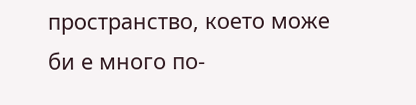пространство, което може би е много по-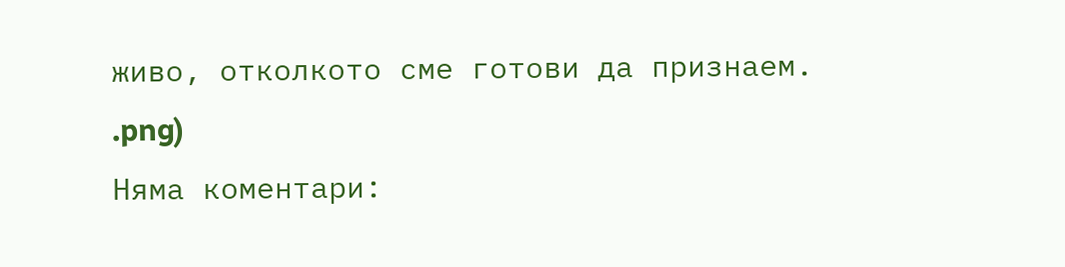живо, отколкото сме готови да признаем.
.png)
Няма коментари: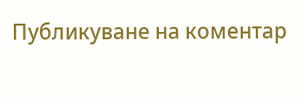Публикуване на коментар